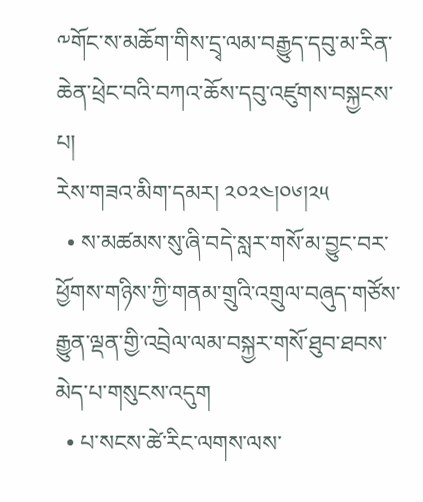༸གོང་ས་མཆོག་གིས་དྲྭ་ལམ་བརྒྱུད་དབུ་མ་རིན་ཆེན་ཕྲེང་བའི་བཀའ་ཆོས་དབུ་འཛུགས་བསྐྱངས་པ།
རེས་གཟའ་མིག་དམར། ༢༠༢༤།༠༦།༢༥
  • ས་མཚམས་སུ་ཞི་བདེ་སླར་གསོ་མ་བྱུང་བར་ཕྱོགས་གཉིས་ཀྱི་གནམ་གྲུའི་འགྲུལ་བཞུད་གཙོས་རྒྱུན་ལྡན་གྱི་འབྲེལ་ལམ་བསྐྱར་གསོ་ཐུབ་ཐབས་མེད་པ་གསུངས་འདུག
  • པ་སངས་ཚེ་རིང་ལགས་ལས་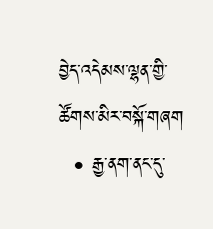བྱེད་འདེམས་ལྷན་གྱི་ཚོགས་མིར་བསྐོ་གཞག
  • རྒྱ་ནག་ནང་དུ་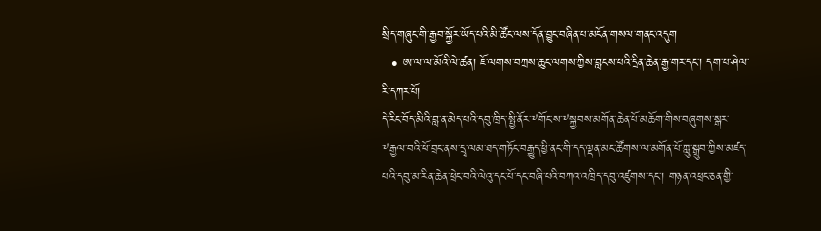སྲིད་གཞུང་གི་རྒྱབ་སྐྱོར་ཡོད་པའི་མི་ཚོང་ལས་དོན་བྱུང་བཞིན་པ་མངོན་གསལ་གནང་འདུག
  • ཨ་ལ་ལ་མོའི་ལེ་ཚན། ཇོ་ལགས་བཀྲས་ཆུང་ལགས་ཀྱིས་བླངས་པའི་དྲིན་ཆེན་རྒྱ་གར་དང་། དག་པ་ཤེལ་རི་དཀར་པོ།
དེ་རིང་བོད་མིའི་བླ་ན་མེད་པའི་དབུ་ཁྲིད་སྤྱི་ནོར་༸གོང་ས་༸སྐྱབས་མགོན་ཆེན་པོ་མཆོག་གིས་བཞུགས་སྒར་༸རྒྱལ་བའི་ཕོ་བྲང་ནས་དྲྭ་ལམ་ཐད་གཏོང་བརྒྱུད་ཕྱི་ནང་གི་དད་ལྡན་མང་ཚོགས་ལ་མགོན་པོ་ཀླུ་སྒྲུབ་ཀྱིས་མཛད་པའི་དབུ་མ་རིན་ཆེན་ཕྲེང་བའི་ལེའུ་དང་པོ་དང་བཞི་པའི་བཀའ་འཁྲིད་དབུ་འཛུགས་དང་། གཉན་འཕྲང་ཅན་གྱི་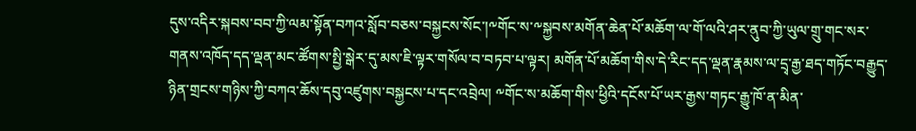དུས་འདིར་སྐབས་བབ་ཀྱི་ལམ་སྟོན་བཀའ་སློབ་བཅས་བསྐྱངས་སོང་།༸གོང་ས་༸སྐྱབས་མགོན་ཆེན་པོ་མཆོག་ལ་གོ་ལའི་ཤར་ནུབ་ཀྱི་ཡུལ་གྲུ་གང་སར་གནས་འཁོད་དད་ལྡན་མང་ཚོགས་སྤྱི་སྒེར་དུ་མས་ཇི་ལྟར་གསོལ་བ་བཏབ་པ་ལྟར། མགོན་པོ་མཆོག་གིས་དེ་རིང་དད་ལྡན་རྣམས་ལ་དྲྭ་རྒྱ་ཐད་གཏོང་བརྒྱུད་ཉིན་གྲངས་གཉིས་ཀྱི་བཀའ་ཆོས་དབུ་འཛུགས་བསྐྱངས་པ་དང་འབྲེལ། ༸གོང་ས་མཆོག་གིས་ཕྱིའི་དངོས་པོ་ཡར་རྒྱས་གཏང་རྒྱུ་ཁོ་ན་མིན་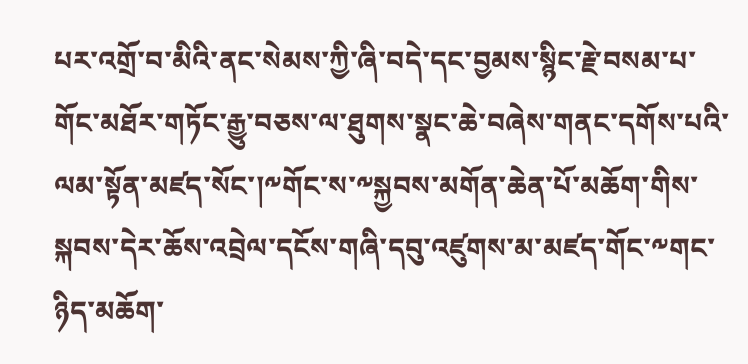པར་འགྲོ་བ་མིའི་ནང་སེམས་ཀྱི་ཞི་བདེ་དང་བྱམས་སྙིང་རྗེ་བསམ་པ་གོང་མཐོར་གཏོང་རྒྱུ་བཅས་ལ་ཐུགས་སྣང་ཆེ་བཞེས་གནང་དགོས་པའི་ལམ་སྟོན་མཛད་སོང་།༸གོང་ས་༸སྐྱབས་མགོན་ཆེན་པོ་མཆོག་གིས་སྐབས་དེར་ཆོས་འབྲེལ་དངོས་གཞི་དབུ་འཛུགས་མ་མཛད་གོང་༸གང་ཉིད་མཆོག་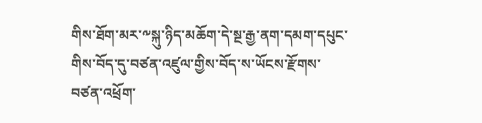གིས་ཐོག་མར་༸སྐུ་ཉིད་མཆོག་དེ་སྔ་རྒྱ་ནག་དམག་དཔུང་གིས་བོད་དུ་བཙན་འཛུལ་གྱིས་བོད་ས་ཡོངས་རྫོགས་བཙན་འཕྲོག་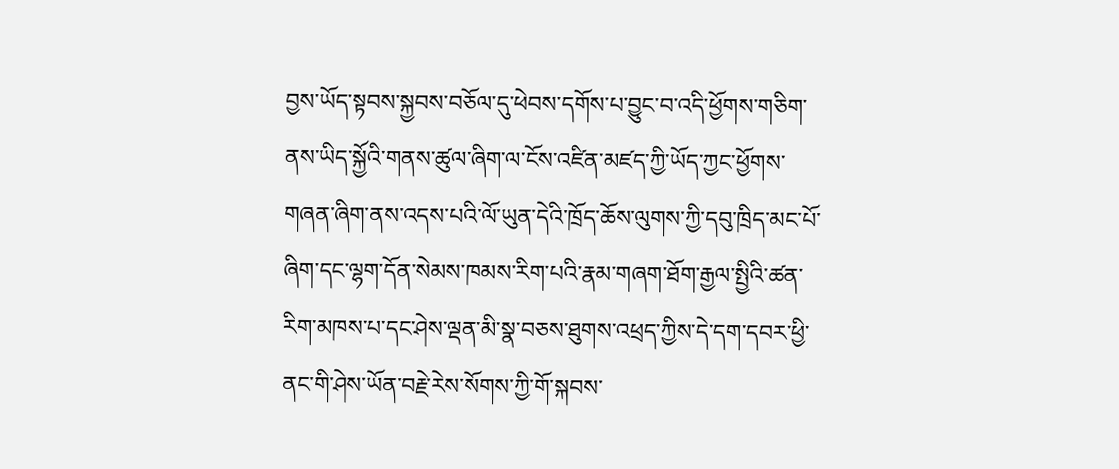བྱས་ཡོད་སྟབས་སྐྱབས་བཅོལ་དུ་ཕེབས་དགོས་པ་བྱུང་བ་འདི་ཕྱོགས་གཅིག་ནས་ཡིད་སྐྱོའི་གནས་ཚུལ་ཞིག་ལ་ངོས་འཛིན་མཛད་ཀྱི་ཡོད་ཀྱང་ཕྱོགས་གཞན་ཞིག་ནས་འདས་པའི་ལོ་ཡུན་དེའི་ཁྲོད་ཆོས་ལུགས་ཀྱི་དབུ་ཁྲིད་མང་པོ་ཞིག་དང་ལྷག་དོན་སེམས་ཁམས་རིག་པའི་རྣམ་གཞག་ཐོག་རྒྱལ་སྤྱིའི་ཚན་རིག་མཁས་པ་དང་ཤེས་ལྡན་མི་སྣ་བཅས་ཐུགས་འཕྲད་ཀྱིས་དེ་དག་དབར་ཕྱི་ནང་གི་ཤེས་ཡོན་བརྗེ་རེས་སོགས་ཀྱི་གོ་སྐབས་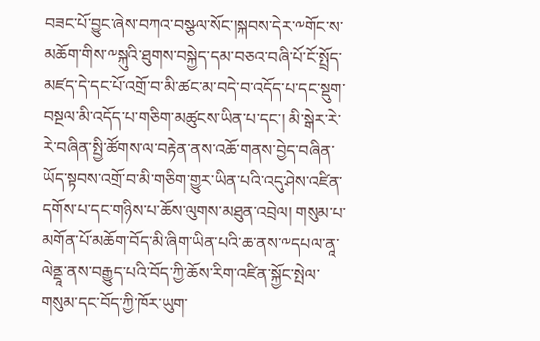བཟང་པོ་བྱུང་ཞེས་བཀའ་བསྩལ་སོང་།སྐབས་དེར་༸གོང་ས་མཆོག་གིས་༸སྐུའི་ཐུགས་བསྐྱེད་དམ་བཅའ་བཞི་པོ་ངོ་སྤྲོད་མཛད་དེ་དང་པོ་འགྲོ་བ་མི་ཚང་མ་བདེ་བ་འདོད་པ་དང་སྡུག་བསྔལ་མི་འདོད་པ་གཅིག་མཚུངས་ཡིན་པ་དང་། མི་སྒེར་རེ་རེ་བཞིན་སྤྱི་ཚོགས་ལ་བརྟེན་ནས་འཆོ་གནས་བྱེད་བཞིན་ཡོད་སྟབས་འགྲོ་བ་མི་གཅིག་གྱུར་ཡིན་པའི་འདུ་ཤེས་འཛིན་དགོས་པ་དང་གཉིས་པ་ཆོས་ལུགས་མཐུན་འབྲེལ། གསུམ་པ་མགོན་པོ་མཆོག་བོད་མི་ཞིག་ཡིན་པའི་ཆ་ནས་༸དཔལ་ནཱ་ལེནྡཱ་ནས་བརྒྱུད་པའི་བོད་ཀྱི་ཆོས་རིག་འཛིན་སྐྱོང་སྤེལ་གསུམ་དང་བོད་ཀྱི་ཁོར་ཡུག་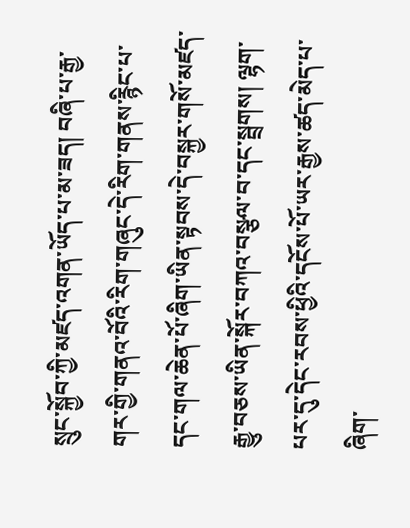སྲུང་སྐྱོབ་ཀྱི་མཛད་འགན་ཡོད་པ་མ་ཟད། བཞི་པ་རྒྱ་གར་གྱི་གནའ་བོའི་རིག་གཞུང་དེ་རིག་གནས་རྙིང་པ་དང་གལ་ཆེན་པོ་ཞིག་ཡིན་སྟབས་དེ་བསྐྱར་གསོ་མཛད་རྒྱུ་བཅས་ཡིན་སྐོར་བཀའ་བསྩལ་བ་དང་སྦྲགས། ལྷག་པར་དུ་དེང་རབས་ཕྱིའི་དངོས་པོ་ཡར་རྒྱས་ཚད་མེད་པ་ཞིག་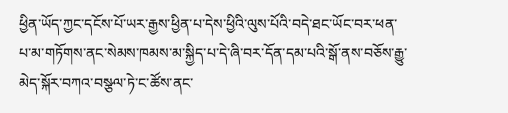ཕྱིན་ཡོད་ཀྱང་དངོས་པོ་ཡར་རྒྱས་ཕྱིན་པ་དེས་ཕྱིའི་ལུས་པོའི་བདེ་ཐང་ཡོང་བར་ཕན་པ་མ་གཏོགས་ནང་སེམས་ཁམས་མ་སྐྱིད་པ་དེ་ཞི་བར་དོན་དམ་པའི་སྒོ་ནས་བཅོས་རྒྱུ་མེད་སྐོར་བཀའ་བསྩལ་ཏེ་ང་ཚོས་ནང་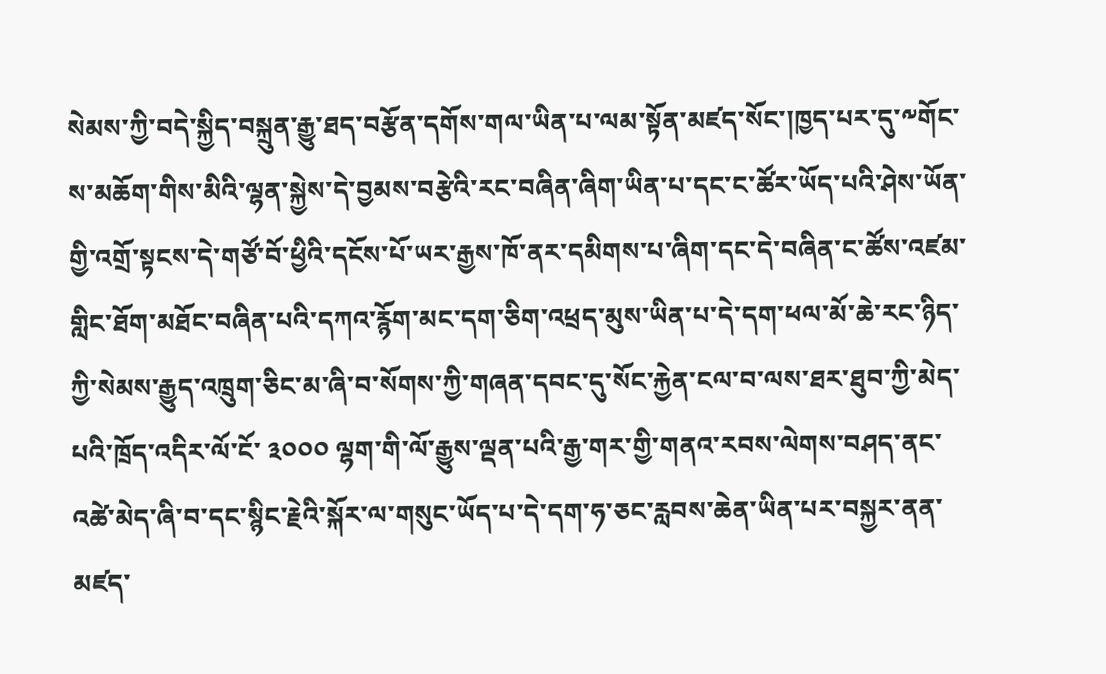སེམས་ཀྱི་བདེ་སྐྱིད་བསྐྲུན་རྒྱུ་ཐད་བརྩོན་དགོས་གལ་ཡིན་པ་ལམ་སྟོན་མཛད་སོང་།ཁྱད་པར་དུ་༸གོང་ས་མཆོག་གིས་མིའི་ལྷན་སྐྱེས་དེ་བྱམས་བརྩེའི་རང་བཞིན་ཞིག་ཡིན་པ་དང་ང་ཚོར་ཡོད་པའི་ཤེས་ཡོན་གྱི་འགྲོ་སྟངས་དེ་གཙོ་བོ་ཕྱིའི་དངོས་པོ་ཡར་རྒྱས་ཁོ་ནར་དམིགས་པ་ཞིག་དང་དེ་བཞིན་ང་ཚོས་འཛམ་གླིང་ཐོག་མཐོང་བཞིན་པའི་དཀའ་རྙོག་མང་དག་ཅིག་འཕྲད་མུས་ཡིན་པ་དེ་དག་ཕལ་མོ་ཆེ་རང་ཉིད་ཀྱི་སེམས་རྒྱུད་འཁྲུག་ཅིང་མ་ཞི་བ་སོགས་ཀྱི་གཞན་དབང་དུ་སོང་རྐྱེན་ངལ་བ་ལས་ཐར་ཐུབ་ཀྱི་མེད་པའི་ཁྲོད་འདིར་ལོ་ངོ་ ༣༠༠༠ ལྷག་གི་ལོ་རྒྱུས་ལྡན་པའི་རྒྱ་གར་གྱི་གནའ་རབས་ལེགས་བཤད་ནང་འཚེ་མེད་ཞི་བ་དང་སྙིང་རྗེའི་སྐོར་ལ་གསུང་ཡོད་པ་དེ་དག་ཧ་ཅང་རླབས་ཆེན་ཡིན་པར་བསྐྱར་ནན་མཛད་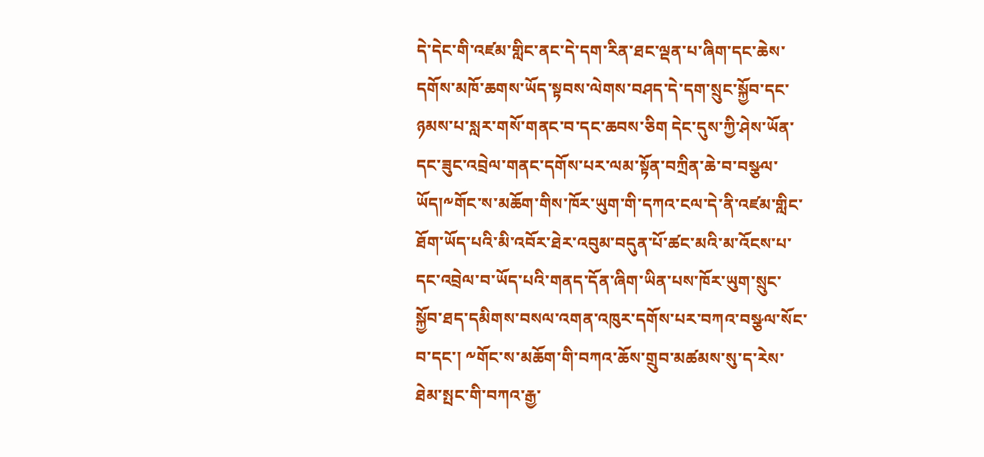དེ་དེང་གི་འཛམ་གླིང་ནང་དེ་དག་རིན་ཐང་ལྡན་པ་ཞིག་དང་ཆེས་དགོས་མཁོ་ཆགས་ཡོད་སྟབས་ལེགས་བཤད་དེ་དག་སྲུང་སྐྱོབ་དང་ཉམས་པ་སླར་གསོ་གནང་བ་དང་ཆབས་ཅིག དེང་དུས་ཀྱི་ཤེས་ཡོན་དང་ཟུང་འབྲེལ་གནང་དགོས་པར་ལམ་སྟོན་བཀྲིན་ཆེ་བ་བསྩལ་ཡོད།༸གོང་ས་མཆོག་གིས་ཁོར་ཡུག་གི་དཀའ་ངལ་དེ་ནི་འཛམ་གླིང་ཐོག་ཡོད་པའི་མི་འབོར་ཐེར་འབུམ་བདུན་པོ་ཚང་མའི་མ་འོངས་པ་དང་འབྲེལ་བ་ཡོད་པའི་གནད་དོན་ཞིག་ཡིན་པས་ཁོར་ཡུག་སྲུང་སྐྱོབ་ཐད་དམིགས་བསལ་འགན་འཁུར་དགོས་པར་བཀའ་བསྩལ་སོང་བ་དང་། ༸གོང་ས་མཆོག་གི་བཀའ་ཆོས་གྲུབ་མཚམས་སུ་ད་རེས་ཐེམ་སྤང་གི་བཀའ་རྒྱ་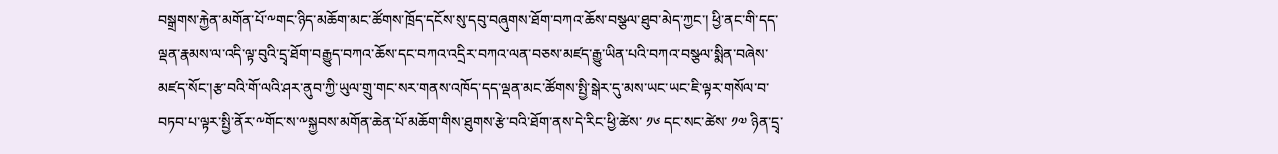བསྒྲགས་རྐྱེན་མགོན་པོ་༸གང་ཉིད་མཆོག་མང་ཚོགས་ཁྲོད་དངོས་སུ་དབུ་བཞུགས་ཐོག་བཀའ་ཆོས་བསྩལ་ཐུབ་མེད་ཀྱང་། ཕྱི་ནང་གི་དད་ལྡན་རྣམས་ལ་འདི་ལྟ་བུའི་དྲྭ་ཐོག་བརྒྱུད་བཀའ་ཆོས་དང་བཀའ་འདྲིར་བཀའ་ལན་བཅས་མཛད་རྒྱུ་ཡིན་པའི་བཀའ་བསྩལ་སྨིན་བཞེས་མཛད་སོང་།རྩ་བའི་གོ་ལའི་ཤར་ནུབ་ཀྱི་ཡུལ་གྲུ་གང་སར་གནས་འཁོད་དད་ལྡན་མང་ཚོགས་སྤྱི་སྒེར་དུ་མས་ཡང་ཡང་ཇི་ལྟར་གསོལ་བ་བཏབ་པ་ལྟར་སྤྱི་ནོར་༸གོང་ས་༸སྐྱབས་མགོན་ཆེན་པོ་མཆོག་གིས་ཐུགས་རྩེ་བའི་ཐོག་ནས་དེ་རིང་ཕྱི་ཚེས་ ༡༦ དང་སང་ཚེས་ ༡༧ ཉིན་དྲྭ་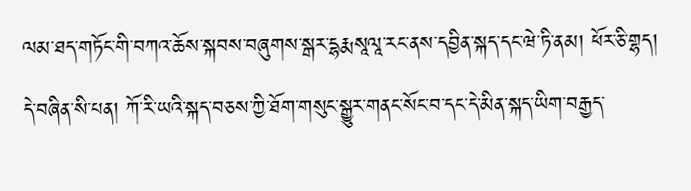ལམ་ཐད་གཏོང་གི་བཀའ་ཆོས་སྐབས་བཞུགས་སྒར་དྷརྨསཱལཱ་རང་ནས་དབྱིན་སྐད་དང་ཝེ་ཏི་ནམ། ཕོར་ཅི་གྷད། དེ་བཞིན་སི་པན། ཀོ་རི་ཡའི་སྐད་བཅས་ཀྱི་ཐོག་གསུང་སྒྱུར་གནང་སོང་བ་དང་དེ་མིན་སྐད་ཡིག་བརྒྱད་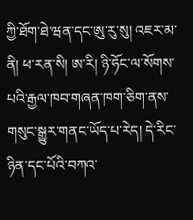ཀྱི་ཐོག་ཐེ་ཝན་དང་ཨུ་རུ་སུ། འཇར་མ་ནི། ཕ་རན་སི། ཨ་རི། ཉི་ཧོང་ལ་སོགས་པའི་རྒྱལ་ཁབ་གཞན་ཁག་ཅིག་ནས་གསུང་སྒྱུར་གནང་ཡོད་པ་རེད། དེ་རིང་ཉིན་དང་པོའི་བཀའ་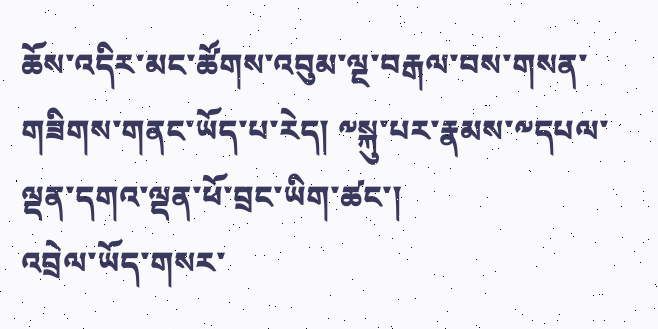ཆོས་འདིར་མང་ཚོགས་འབུམ་ལྔ་བརྒལ་བས་གསན་གཟིགས་གནང་ཡོད་པ་རེད། ༸སྐུ་པར་རྣམས་༸དཔལ་ལྡན་དགའ་ལྡན་ཕོ་བྲང་ཡིག་ཚང་།
འབྲེལ་ཡོད་གསར་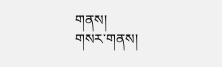གནས།
གསར་གནས།